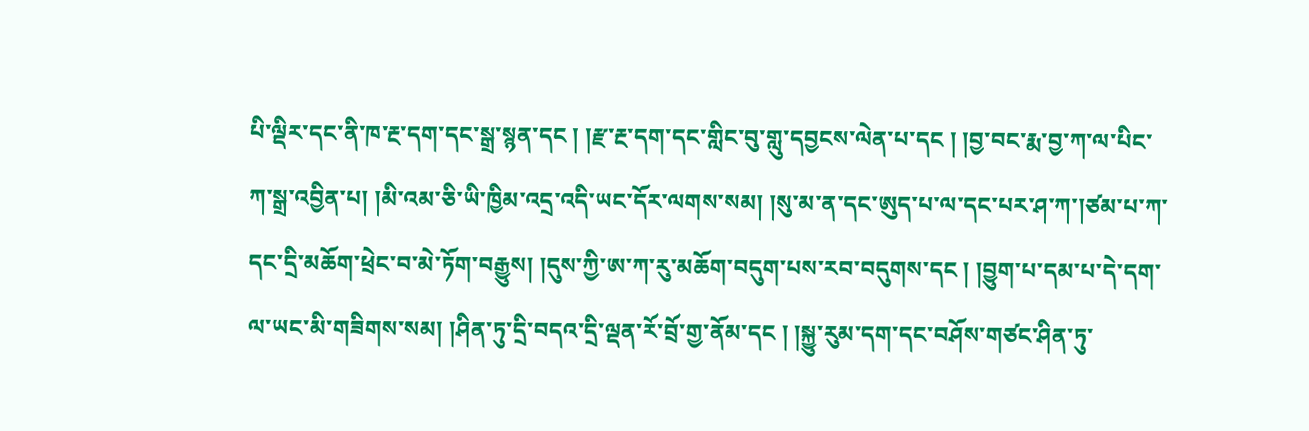པི་ལྡིར་དང་ནི་ཁ་རྔ་དག་དང་སྒྲ་སྙན་དང ། །རྫ་རྔ་དག་དང་གླིང་བུ་གླུ་དབྱངས་ལེན་པ་དང ། །བྱ་བང་རྨ་བྱ་ཀ་ལ་པིང་ཀ་སྒྲ་འབྱིན་པ། །མི་འམ་ཅི་ཡི་ཁྱིམ་འདྲ་འདི་ཡང་དོར་ལགས་སམ། །སུ་མ་ན་དང་ཨུད་པ་ལ་དང་པར་ཤ་ཀ་།ཙམ་པ་ཀ་དང་དྲི་མཆོག་ཕྲེང་བ་མེ་ཏོག་བརྒྱུས། །དུས་ཀྱི་ཨ་ཀ་རུ་མཆོག་བདུག་པས་རབ་བདུགས་དང ། །བྱུག་པ་དམ་པ་དེ་དག་ལ་ཡང་མི་གཟིགས་སམ། །ཤིན་ཏུ་དྲི་བདའ་དྲི་ལྡན་རོ་བྲོ་གྱ་ནོམ་དང ། །སྐྱུ་རུམ་དག་དང་བཤོས་གཙང་ཤིན་ཏུ་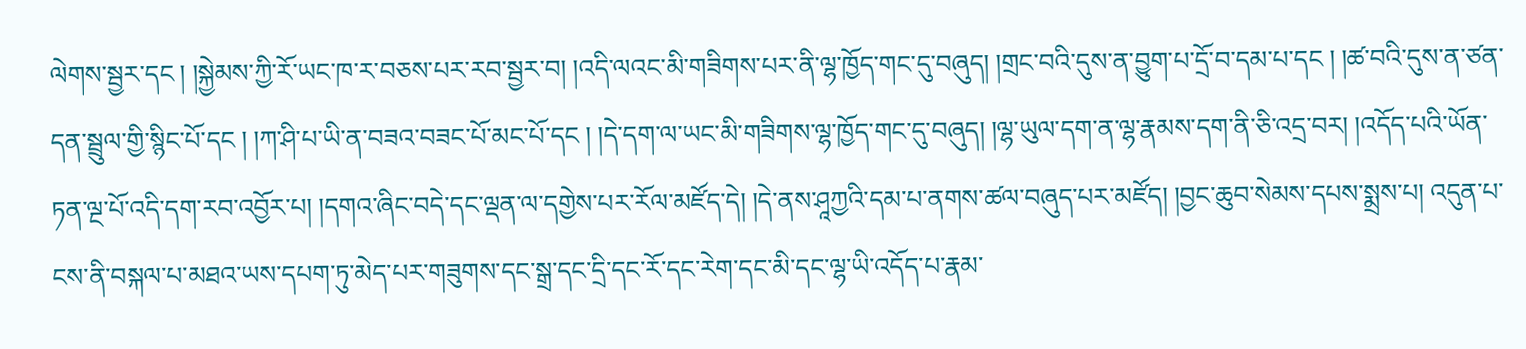ལེགས་སྦྱར་དང ། །སྐྱེམས་ཀྱི་རོ་ཡང་ཁ་ར་བཅས་པར་རབ་སྦྱར་བ། །འདི་ལའང་མི་གཟིགས་པར་ནི་ལྷ་ཁྱོད་གང་དུ་བཞུད། །གྲང་བའི་དུས་ན་བྱུག་པ་དྲོ་བ་དམ་པ་དང ། །ཚ་བའི་དུས་ན་ཙན་དན་སྦྲུལ་གྱི་སྙིང་པོ་དང ། །ཀ་ཤི་པ་ཡི་ན་བཟའ་བཟང་པོ་མང་པོ་དང ། །དེ་དག་ལ་ཡང་མི་གཟིགས་ལྷ་ཁྱོད་གང་དུ་བཞུད། །ལྷ་ཡུལ་དག་ན་ལྷ་རྣམས་དག་ནི་ཅི་འདྲ་བར། །འདོད་པའི་ཡོན་ཏན་ལྔ་པོ་འདི་དག་རབ་འབྱོར་པ། །དགའ་ཞིང་བདེ་དང་ལྡན་ལ་དགྱེས་པར་རོལ་མཛོད་དེ། །དེ་ནས་ཤཱཀྱའི་དམ་པ་ནགས་ཚལ་བཞུད་པར་མཛོད། །བྱང་ཆུབ་སེམས་དཔས་སྨྲས་པ། འདུན་པ་ངས་ནི་བསྐལ་པ་མཐའ་ཡས་དཔག་ཏུ་མེད་པར་གཟུགས་དང་སྒྲ་དང་དྲི་དང་རོ་དང་རེག་དང་མི་དང་ལྷ་ཡི་འདོད་པ་རྣམ་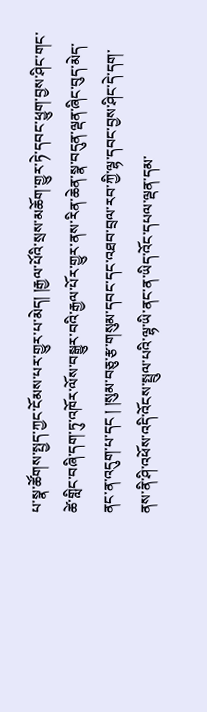པ་སྣ་ཚོགས་སྤྱད་ཀྱང་ངོམས་པར་གྱུར་པ་མེད། །རྒྱལ་པོའི་སྲས་མཆོག་གྱུར་ཏེ་དབང་ཕྱུག་བྱས་ཤིང་གང་ཚེ་གླིང་བཞི་དག་ཏུ་འཁོར་ལོས་བསྒྱུར་བའི་རྒྱལ་པོར་གྱུར་ནས་རིན་ཆེན་སྣ་བདུན་ལྡན་ཞིང་བུད་མེད་ནང་ན་འདུག་པ་དང ། །སུམ་བཅུ་རྩ་གསུམ་དབང་དང་འཐབ་བྲལ་རབ་ཀྱི་ལྷ་དབང་བྱས་ཤིང་དེ་དག་ནས་ནི་ཤི་འཕོས་འདི་འོངས་སྤྲུལ་པའི་ལྷ་ཡི་ནང་ན་ཡིད་འོང་དཔལ་ལྡན་དམ་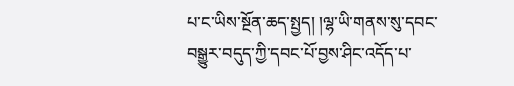པ་ང་ཡིས་སྔོན་ཆད་སྤྱད། །ལྷ་ཡི་གནས་སུ་དབང་བསྒྱུར་བདུད་ཀྱི་དབང་པོ་བྱས་ཤིང་འདོད་པ་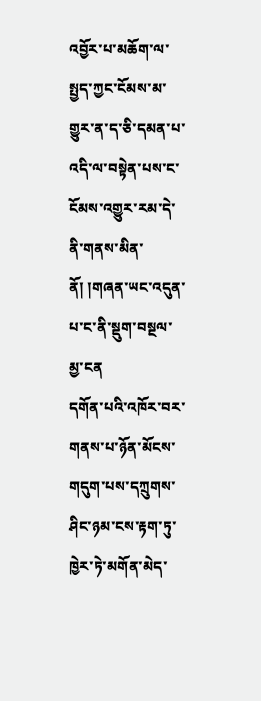འབྱོར་པ་མཆོག་ལ་སྤྱད་ཀྱང་ངོམས་མ་གྱུར་ན་ད་ཅི་དམན་པ་འདི་ལ་བསྟེན་པས་ང་ངོམས་འགྱུར་རམ་དེ་ནི་གནས་མིན་ནོ། །གཞན་ཡང་འདུན་པ་ང་ནི་སྡུག་བསྔལ་མྱ་ངན
དགོན་པའི་འཁོར་བར་གནས་པ་ཉོན་མོངས་གདུག་པས་དཀྲུགས་ཤིང་ཉམ་ངས་རྟག་ཏུ་ཁྱེར་ཏེ་མགོན་མེད་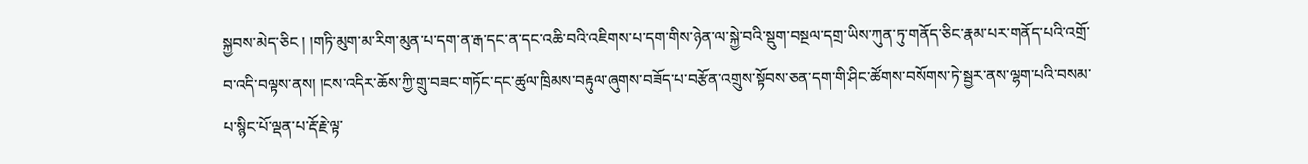སྐྱབས་མེད་ཅིང ། །གཏི་མུག་མ་རིག་མུན་པ་དག་ན་རྒ་དང་ན་དང་འཆི་བའི་འཇིགས་པ་དག་གིས་ཉེན་ལ་སྐྱེ་བའི་སྡུག་བསྔལ་དགྲ་ཡིས་ཀུན་ཏུ་གནོད་ཅིང་རྣམ་པར་གནོད་པའི་འགྲོ་བ་འདི་བལྟས་ནས། །ངས་འདིར་ཆོས་ཀྱི་གྲུ་བཟང་གཏོང་དང་ཚུལ་ཁྲིམས་བརྟུལ་ཞུགས་བཟོད་པ་བརྩོན་འགྲུས་སྟོབས་ཅན་དག་གི་ཤིང་ཚོགས་བསོགས་ཏེ་སྦྱར་ནས་ལྷག་པའི་བསམ་པ་སྙིང་པོ་ལྡན་པ་རྡོ་རྗེ་ལྟ་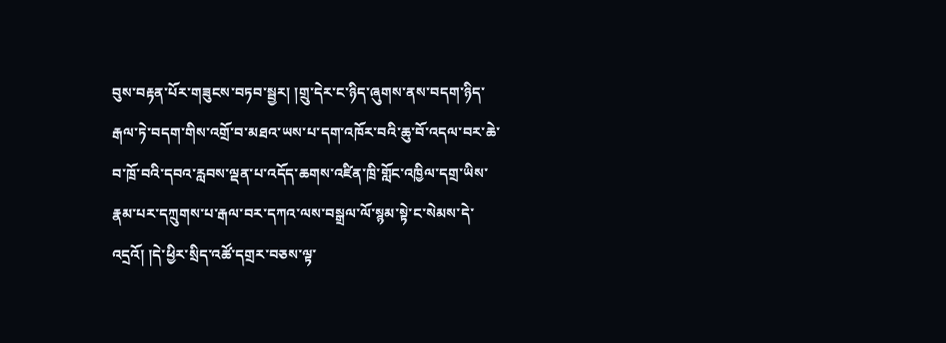བུས་བརྟན་པོར་གཟུངས་བཏབ་སྦྱར། །གྲུ་དེར་ང་ཉིད་ཞུགས་ནས་བདག་ཉིད་རྒལ་ཏེ་བདག་གིས་འགྲོ་བ་མཐའ་ཡས་པ་དག་འཁོར་བའི་ཆུ་བོ་འདལ་བར་ཆེ་བ་ཁྲོ་བའི་དབའ་རླབས་ལྡན་པ་འདོད་ཆགས་འཛིན་ཁྲི་གློང་འཁྱིལ་དགྲ་ཡིས་རྣམ་པར་དཀྲུགས་པ་རྒལ་བར་དཀའ་ལས་བསྒྲལ་ལོ་སྙམ་སྟེ་ང་སེམས་དེ་འདྲའོ། །དེ་ཕྱིར་སྲིད་འཚོ་དགྲར་བཅས་ལྟ་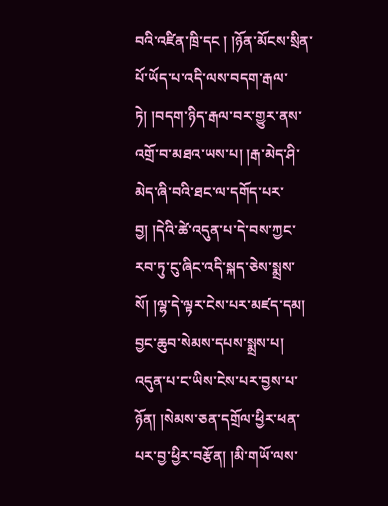བའི་འཛིན་ཁྲི་དང ། །ཉོན་མོངས་སྲིན་པོ་ཡོད་པ་འདི་ལས་བདག་རྒལ་ཏེ། །བདག་ཉིད་རྒལ་བར་གྱུར་ནས་འགྲོ་བ་མཐའ་ཡས་པ། །རྒ་མེད་ཤི་མེད་ཞི་བའི་ཐང་ལ་དགོད་པར་བྱ། །དེའི་ཚེ་འདུན་པ་དེ་བས་ཀྱང་རབ་ཏུ་ངུ་ཞིང་འདི་སྐད་ཅེས་སྨྲས་སོ། །ལྷ་དེ་ལྟར་ངེས་པར་མཛད་དམ། བྱང་ཆུབ་སེམས་དཔས་སྨྲས་པ། འདུན་པ་ང་ཡིས་ངེས་པར་བྱས་པ་ཉོན། །སེམས་ཅན་དགྲོལ་ཕྱིར་ཕན་པར་བྱ་ཕྱིར་བརྩོན། །མི་གཡོ་ལས་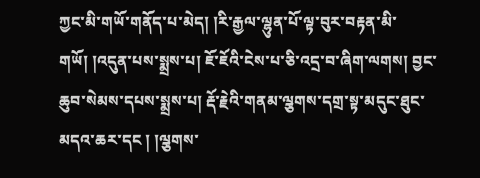ཀྱང་མི་གཡོ་གནོད་པ་མེད། །རི་རྒྱལ་ལྷུན་པོ་ལྟ་བུར་བརྟན་མི་གཡོ། །འདུན་པས་སྨྲས་པ། ཇོ་ཇོའི་ངེས་པ་ཅི་འདྲ་བ་ཞིག་ལགས། བྱང་ཆུབ་སེམས་དཔས་སྨྲས་པ། རྡོ་རྗེའི་གནམ་ལྕགས་དགྲ་སྟ་མདུང་ཐུང་མདའ་ཆར་དང ། །ལྕགས་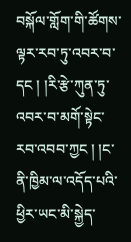བསྐོལ་གློག་གི་ཚོགས་ལྟར་རབ་ཏུ་འབར་བ་དང ། །རི་རྩེ་ཀུན་ཏུ་འབར་བ་མགོ་སྟེང་རབ་འབབ་ཀྱང ། །ང་ནི་ཁྱིམ་ལ་འདོད་པའི་ཕྱིར་ཡང་མི་སྐྱེད་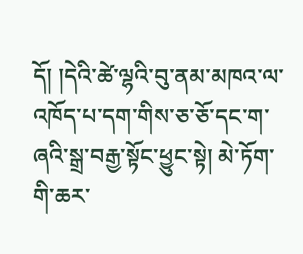དོ། །དེའི་ཚེ་ལྷའི་བུ་ནམ་མཁའ་ལ་འཁོད་པ་དག་གིས་ཅ་ཅོ་དང་ག་ཞའི་སྒྲ་བརྒྱ་སྟོང་ཕྱུང་སྟེ། མེ་ཏོག་གི་ཆར་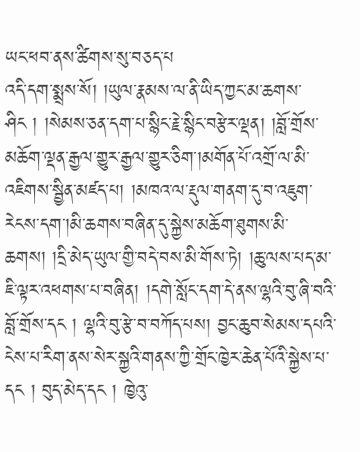ཡང་ཕབ་ནས་ཚིགས་སུ་བཅད་པ
འདི་དག་སྨྲས་སོ། །ཡུལ་རྣམས་ལ་ནི་ཡིད་ཀྱང་མ་ཆགས་ཤིང ། །སེམས་ཅན་དག་པ་སྙིང་རྗེ་སྙིང་བརྩེར་ལྡན། །བློ་གྲོས་མཆོག་ལྡན་རྒྱལ་གྱུར་རྒྱལ་གྱུར་ཅིག་།མགོན་པོ་འགྲོ་ལ་མི་འཇིགས་སྦྱིན་མཛད་པ། །མཁའ་ལ་རྡུལ་གནག་དུ་བ་འཇུག་རེངས་དག་།མི་ཆགས་བཞིན་དུ་སྐྱེས་མཆོག་ཐུགས་མི་ཆགས། །དྲི་མེད་ཡུལ་གྱི་བདེ་བས་མི་གོས་ཏེ། །ཆུ་ལས་པད་མ་ཇི་ལྟར་འཕགས་པ་བཞིན། །དགེ་སློང་དག་དེ་ནས་ལྷའི་བུ་ཞི་བའི་བློ་གྲོས་དང ། ལྷའི་བུ་རྩེ་བ་བཀོད་པས། བྱང་ཆུབ་སེམས་དཔའི་ངེས་པ་རིག་ནས་སེར་སྐྱའི་གནས་ཀྱི་གྲོང་ཁྱེར་ཆེན་པོའི་སྐྱེས་པ་དང ། བུད་མེད་དང ། ཁྱེའུ་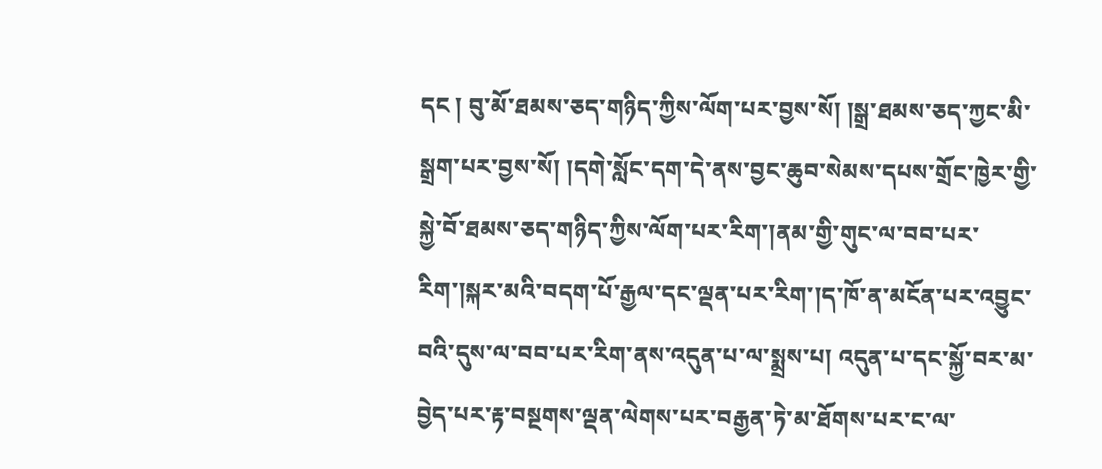དང ། བུ་མོ་ཐམས་ཅད་གཉིད་ཀྱིས་ལོག་པར་བྱས་སོ། །སྒྲ་ཐམས་ཅད་ཀྱང་མི་སྒྲག་པར་བྱས་སོ། །དགེ་སློང་དག་དེ་ནས་བྱང་ཆུབ་སེམས་དཔས་གྲོང་ཁྱེར་གྱི་སྐྱེ་བོ་ཐམས་ཅད་གཉིད་ཀྱིས་ལོག་པར་རིག་།ནམ་གྱི་གུང་ལ་བབ་པར་རིག་།སྐར་མའི་བདག་པོ་རྒྱལ་དང་ལྡན་པར་རིག་།ད་ཁོ་ན་མངོན་པར་འབྱུང་བའི་དུས་ལ་བབ་པར་རིག་ནས་འདུན་པ་ལ་སྨྲས་པ། འདུན་པ་དང་སྐྱོ་བར་མ་བྱེད་པར་རྟ་བསྔགས་ལྡན་ལེགས་པར་བརྒྱན་ཏེ་མ་ཐོགས་པར་ང་ལ་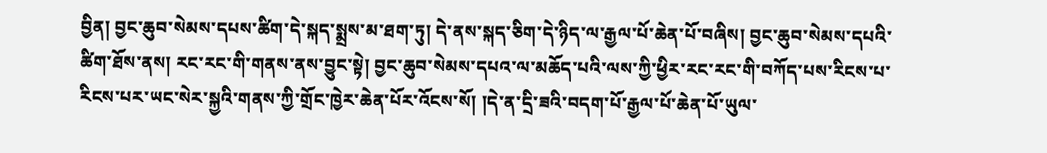བྱིན། བྱང་ཆུབ་སེམས་དཔས་ཚིག་དེ་སྐད་སྨྲས་མ་ཐག་ཏུ། དེ་ནས་སྐད་ཅིག་དེ་ཉིད་ལ་རྒྱལ་པོ་ཆེན་པོ་བཞིས། བྱང་ཆུབ་སེམས་དཔའི་ཚིག་ཐོས་ནས། རང་རང་གི་གནས་ནས་བྱུང་སྟེ། བྱང་ཆུབ་སེམས་དཔའ་ལ་མཆོད་པའི་ལས་ཀྱི་ཕྱིར་རང་རང་གི་བཀོད་པས་རིངས་པ་རིངས་པར་ཡང་སེར་སྐྱའི་གནས་ཀྱི་གྲོང་ཁྱེར་ཆེན་པོར་འོངས་སོ། །དེ་ན་དྲི་ཟའི་བདག་པོ་རྒྱལ་པོ་ཆེན་པོ་ཡུལ་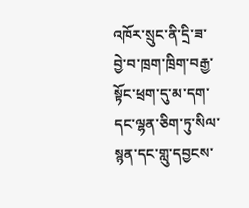འཁོར་སྲུང་ནི་དྲི་ཟ་བྱེ་བ་ཁྲག་ཁྲིག་བརྒྱ་སྟོང་ཕྲག་དུ་མ་དག་དང་ལྷན་ཅིག་ཏུ་སིལ་སྙན་དང་གླུ་དབྱངས་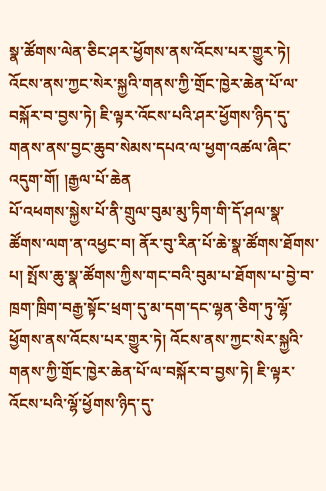སྣ་ཚོགས་ལེན་ཅིང་ཤར་ཕྱོགས་ནས་འོངས་པར་གྱུར་ཏེ། འོངས་ནས་ཀྱང་སེར་སྐྱའི་གནས་ཀྱི་གྲོང་ཁྱེར་ཆེན་པོ་ལ་བསྐོར་བ་བྱས་ཏེ། ཇི་ལྟར་འོངས་པའི་ཤར་ཕྱོགས་ཉིད་དུ་གནས་ནས་བྱང་ཆུབ་སེམས་དཔའ་ལ་ཕྱག་འཚལ་ཞིང་འདུག་གོ། །རྒྱལ་པོ་ཆེན
པོ་འཕགས་སྐྱེས་པོ་ནི་གྲུལ་བུམ་མུ་ཏིག་གི་དོ་ཤལ་སྣ་ཚོགས་ལག་ན་འཕྱང་བ། ནོར་བུ་རིན་པོ་ཆེ་སྣ་ཚོགས་ཐོགས་པ། སྤོས་ཆུ་སྣ་ཚོགས་ཀྱིས་གང་བའི་བུམ་པ་ཐོགས་པ་བྱེ་བ་ཁྲག་ཁྲིག་བརྒྱ་སྟོང་ཕྲག་དུ་མ་དག་དང་ལྷན་ཅིག་ཏུ་ལྷོ་ཕྱོགས་ནས་འོངས་པར་གྱུར་ཏེ། འོངས་ནས་ཀྱང་སེར་སྐྱའི་གནས་ཀྱི་གྲོང་ཁྱེར་ཆེན་པོ་ལ་བསྐོར་བ་བྱས་ཏེ། ཇི་ལྟར་འོངས་པའི་ལྷོ་ཕྱོགས་ཉིད་དུ་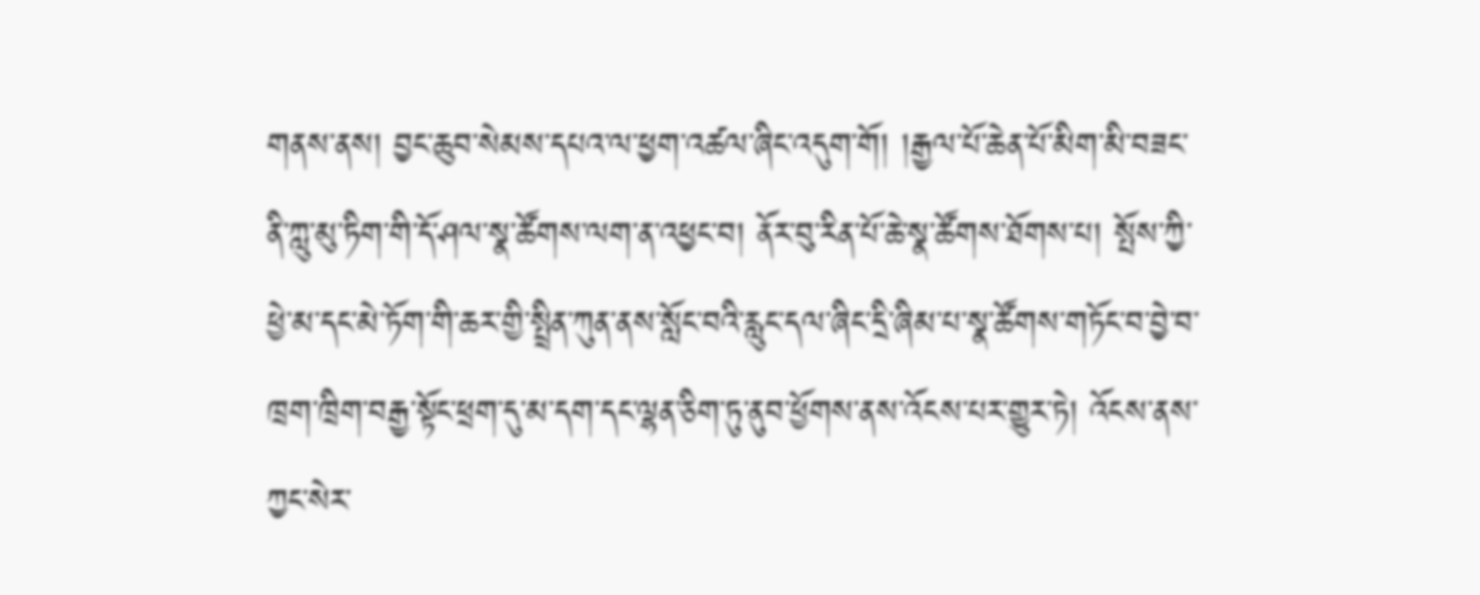གནས་ནས། བྱང་ཆུབ་སེམས་དཔའ་ལ་ཕྱག་འཚལ་ཞིང་འདུག་གོ། །རྒྱལ་པོ་ཆེན་པོ་མིག་མི་བཟང་ནི་ཀླུ་མུ་ཏིག་གི་དོ་ཤལ་སྣ་ཚོགས་ལག་ན་འཕྱང་བ། ནོར་བུ་རིན་པོ་ཆེ་སྣ་ཚོགས་ཐོགས་པ། སྤོས་ཀྱི་ཕྱེ་མ་དང་མེ་ཏོག་གི་ཆར་གྱི་སྤྲིན་ཀུན་ནས་སློང་བའི་རླུང་དལ་ཞིང་དྲི་ཞིམ་པ་སྣ་ཚོགས་གཏོང་བ་བྱེ་བ་ཁྲག་ཁྲིག་བརྒྱ་སྟོང་ཕྲག་དུ་མ་དག་དང་ལྷན་ཅིག་ཏུ་ནུབ་ཕྱོགས་ནས་འོངས་པར་གྱུར་ཏེ། འོངས་ནས་ཀྱང་སེར་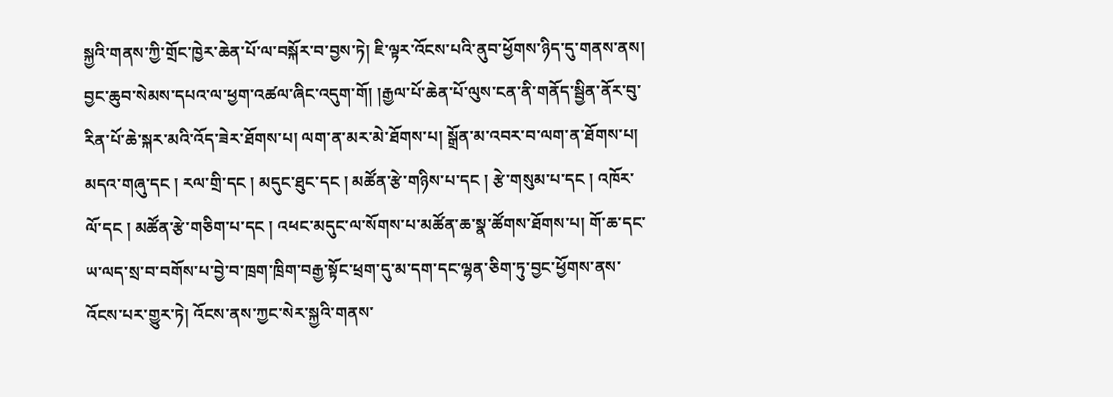སྐྱའི་གནས་ཀྱི་གྲོང་ཁྱེར་ཆེན་པོ་ལ་བསྐོར་བ་བྱས་ཏེ། ཇི་ལྟར་འོངས་པའི་ནུབ་ཕྱོགས་ཉིད་དུ་གནས་ནས། བྱང་ཆུབ་སེམས་དཔའ་ལ་ཕྱག་འཚལ་ཞིང་འདུག་གོ། །རྒྱལ་པོ་ཆེན་པོ་ལུས་ངན་ནི་གནོད་སྦྱིན་ནོར་བུ་རིན་པོ་ཆེ་སྐར་མའི་འོད་ཟེར་ཐོགས་པ། ལག་ན་མར་མེ་ཐོགས་པ། སྒྲོན་མ་འབར་བ་ལག་ན་ཐོགས་པ། མདའ་གཞུ་དང ། རལ་གྲི་དང ། མདུང་ཐུང་དང ། མཚོན་རྩེ་གཉིས་པ་དང ། རྩེ་གསུམ་པ་དང ། འཁོར་ལོ་དང ། མཚོན་རྩེ་གཅིག་པ་དང ། འཕང་མདུང་ལ་སོགས་པ་མཚོན་ཆ་སྣ་ཚོགས་ཐོགས་པ། གོ་ཆ་དང་ཡ་ལད་སྲ་བ་བགོས་པ་བྱེ་བ་ཁྲག་ཁྲིག་བརྒྱ་སྟོང་ཕྲག་དུ་མ་དག་དང་ལྷན་ཅིག་ཏུ་བྱང་ཕྱོགས་ནས་འོངས་པར་གྱུར་ཏེ། འོངས་ནས་ཀྱང་སེར་སྐྱའི་གནས་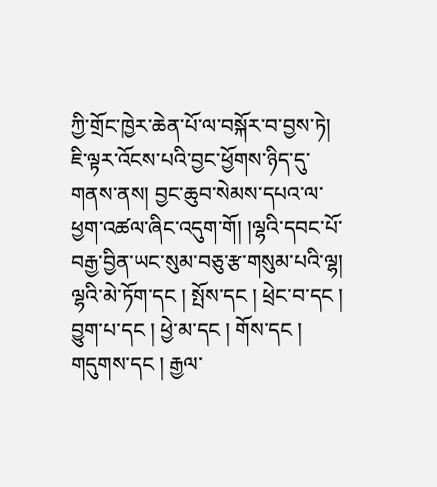ཀྱི་གྲོང་ཁྱེར་ཆེན་པོ་ལ་བསྐོར་བ་བྱས་ཏེ། ཇི་ལྟར་འོངས་པའི་བྱང་ཕྱོགས་ཉིད་དུ་གནས་ནས། བྱང་ཆུབ་སེམས་དཔའ་ལ་ཕྱག་འཚལ་ཞིང་འདུག་གོ། །ལྷའི་དབང་པོ་བརྒྱ་བྱིན་ཡང་སུམ་བཅུ་རྩ་གསུམ་པའི་ལྷ། ལྷའི་མེ་ཏོག་དང ། སྤོས་དང ། ཕྲེང་བ་དང ། བྱུག་པ་དང ། ཕྱེ་མ་དང ། གོས་དང །
གདུགས་དང ། རྒྱལ་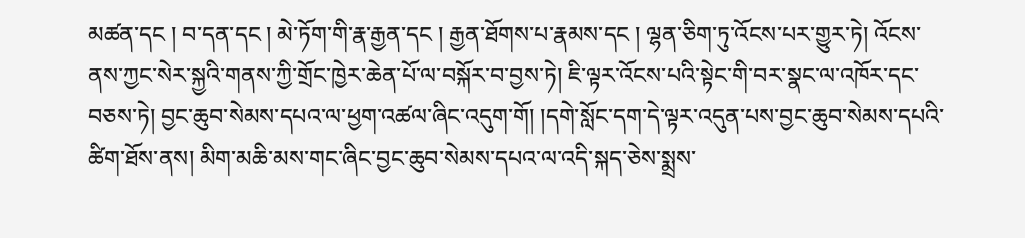མཚན་དང ། བ་དན་དང ། མེ་ཏོག་གི་རྣ་རྒྱན་དང ། རྒྱན་ཐོགས་པ་རྣམས་དང ། ལྷན་ཅིག་ཏུ་འོངས་པར་གྱུར་ཏེ། འོངས་ནས་ཀྱང་སེར་སྐྱའི་གནས་ཀྱི་གྲོང་ཁྱེར་ཆེན་པོ་ལ་བསྐོར་བ་བྱས་ཏེ། ཇི་ལྟར་འོངས་པའི་སྟེང་གི་བར་སྣང་ལ་འཁོར་དང་བཅས་ཏེ། བྱང་ཆུབ་སེམས་དཔའ་ལ་ཕྱག་འཚལ་ཞིང་འདུག་གོ། །དགེ་སློང་དག་དེ་ལྟར་འདུན་པས་བྱང་ཆུབ་སེམས་དཔའི་ཚིག་ཐོས་ནས། མིག་མཆི་མས་གང་ཞིང་བྱང་ཆུབ་སེམས་དཔའ་ལ་འདི་སྐད་ཅེས་སྨྲས་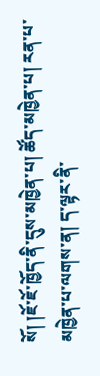སོ། །ཇོ་ཇོ་ཁྱོད་ནི་དུས་མཁྱེན་པ། ཚོད་མཁྱེན་པ། རན་པ་མཁྱེན་པ་ལགས་ན། ད་ལྟར་ནི་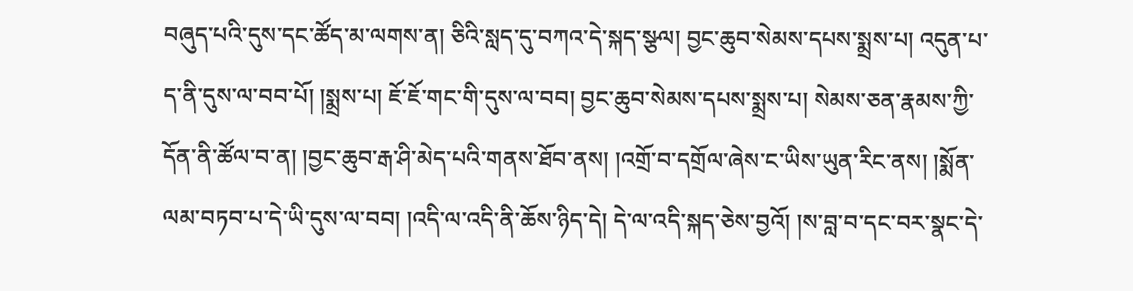བཞུད་པའི་དུས་དང་ཚོད་མ་ལགས་ན། ཅིའི་སླད་དུ་བཀའ་དེ་སྐད་སྩལ། བྱང་ཆུབ་སེམས་དཔས་སྨྲས་པ། འདུན་པ་ད་ནི་དུས་ལ་བབ་པོ། །སྨྲས་པ། ཇོ་ཇོ་གང་གི་དུས་ལ་བབ། བྱང་ཆུབ་སེམས་དཔས་སྨྲས་པ། སེམས་ཅན་རྣམས་ཀྱི་དོན་ནི་ཚོལ་བ་ན། །བྱང་ཆུབ་རྒ་ཤི་མེད་པའི་གནས་ཐོབ་ནས། །འགྲོ་བ་དགྲོལ་ཞེས་ང་ཡིས་ཡུན་རིང་ནས། །སྨོན་ལམ་བཏབ་པ་དེ་ཡི་དུས་ལ་བབ། །འདི་ལ་འདི་ནི་ཆོས་ཉིད་དེ། དེ་ལ་འདི་སྐད་ཅེས་བྱའོ། །ས་བླ་བ་དང་བར་སྣང་དེ་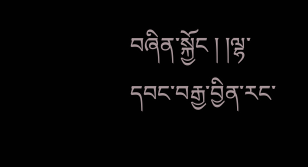བཞིན་སྐྱོང ། །ལྷ་དབང་བརྒྱ་བྱིན་རང་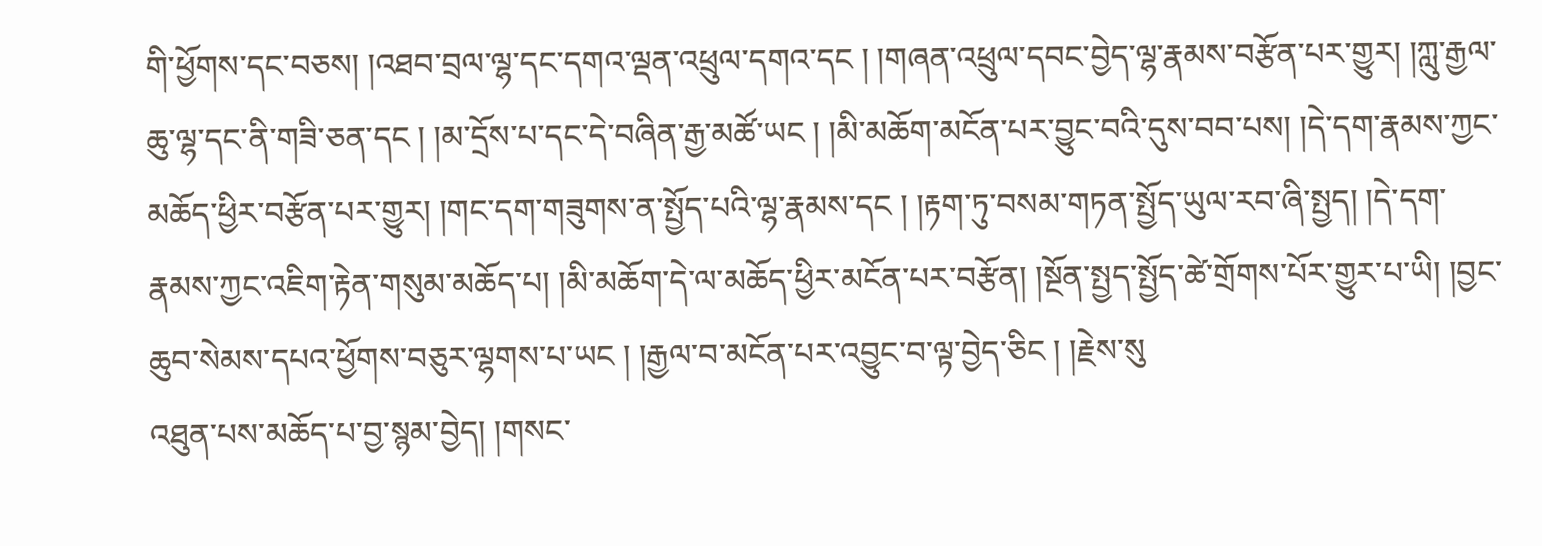གི་ཕྱོགས་དང་བཅས། །འཐབ་བྲལ་ལྷ་དང་དགའ་ལྡན་འཕྲུལ་དགའ་དང ། །གཞན་འཕྲུལ་དབང་བྱེད་ལྷ་རྣམས་བརྩོན་པར་གྱུར། །ཀླུ་རྒྱལ་ཆུ་ལྷ་དང་ནི་གཟི་ཅན་དང ། །མ་དྲོས་པ་དང་དེ་བཞིན་རྒྱ་མཚོ་ཡང ། །མི་མཆོག་མངོན་པར་བྱུང་བའི་དུས་བབ་པས། །དེ་དག་རྣམས་ཀྱང་མཆོད་ཕྱིར་བརྩོན་པར་གྱུར། །གང་དག་གཟུགས་ན་སྤྱོད་པའི་ལྷ་རྣམས་དང ། །རྟག་ཏུ་བསམ་གཏན་སྤྱོད་ཡུལ་རབ་ཞི་སྤྱད། །དེ་དག་རྣམས་ཀྱང་འཇིག་རྟེན་གསུམ་མཆོད་པ། །མི་མཆོག་དེ་ལ་མཆོད་ཕྱིར་མངོན་པར་བརྩོན། །སྔོན་སྤྱད་སྤྱོད་ཚེ་གྲོགས་པོར་གྱུར་པ་ཡི། །བྱང་ཆུབ་སེམས་དཔའ་ཕྱོགས་བཅུར་ལྷགས་པ་ཡང ། །རྒྱལ་བ་མངོན་པར་འབྱུང་བ་ལྟ་བྱེད་ཅིང ། །རྗེས་སུ
འཐུན་པས་མཆོད་པ་བྱ་སྙམ་བྱེད། །གསང་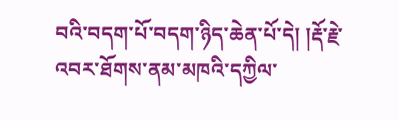བའི་བདག་པོ་བདག་ཉིད་ཆེན་པོ་དེ། །རྡོ་རྗེ་འབར་ཐོགས་ནམ་མཁའི་དཀྱིལ་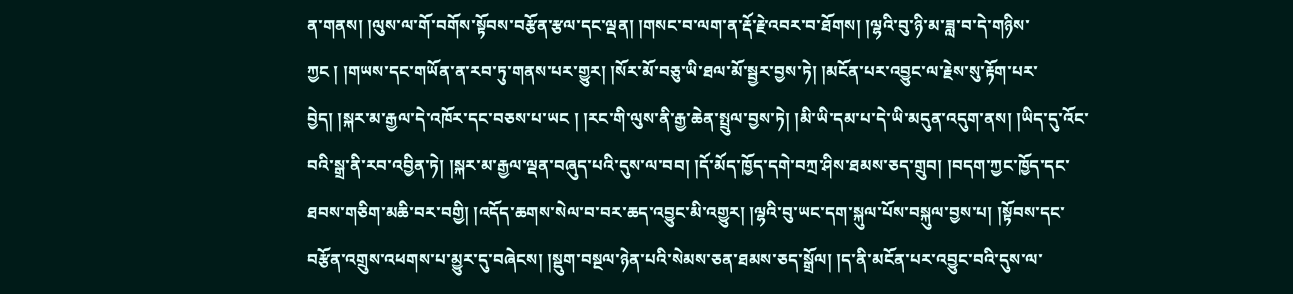ན་གནས། །ལུས་ལ་གོ་བགོས་སྟོབས་བརྩོན་རྩལ་དང་ལྡན། །གསང་བ་ལག་ན་རྡོ་རྗེ་འབར་བ་ཐོགས། །ལྷའི་བུ་ཉི་མ་ཟླ་བ་དེ་གཉིས་ཀྱང ། །གཡས་དང་གཡོན་ན་རབ་ཏུ་གནས་པར་གྱུར། །སོར་མོ་བཅུ་ཡི་ཐལ་མོ་སྦྱར་བྱས་ཏེ། །མངོན་པར་འབྱུང་ལ་རྗེས་སུ་རྟོག་པར་བྱེད། །སྐར་མ་རྒྱལ་དེ་འཁོར་དང་བཅས་པ་ཡང ། །རང་གི་ལུས་ནི་རྒྱ་ཆེན་སྤྲུལ་བྱས་ཏེ། །མི་ཡི་དམ་པ་དེ་ཡི་མདུན་འདུག་ནས། །ཡིད་དུ་འོང་བའི་སྒྲ་ནི་རབ་འབྱིན་ཏེ། །སྐར་མ་རྒྱལ་ལྡན་བཞུད་པའི་དུས་ལ་བབ། །དོ་མོད་ཁྱོད་དགེ་བཀྲ་ཤིས་ཐམས་ཅད་གྲུབ། །བདག་ཀྱང་ཁྱོད་དང་ཐབས་གཅིག་མཆི་བར་བགྱི། །འདོད་ཆགས་སེལ་བ་བར་ཆད་འབྱུང་མི་འགྱུར། །ལྷའི་བུ་ཡང་དག་སྐུལ་པོས་བསྐུལ་བྱས་པ། །སྟོབས་དང་བརྩོན་འགྲུས་འཕགས་པ་མྱུར་དུ་བཞེངས། །སྡུག་བསྔལ་ཉེན་པའི་སེམས་ཅན་ཐམས་ཅད་སྒྲོལ། །ད་ནི་མངོན་པར་འབྱུང་བའི་དུས་ལ་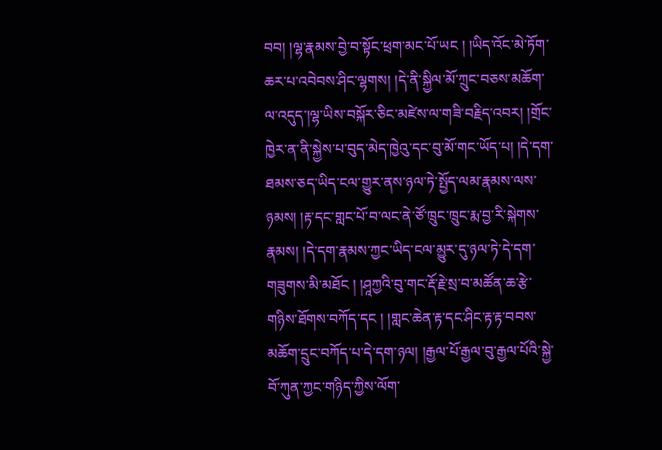བབ། །ལྷ་རྣམས་བྱེ་བ་སྟོང་ཕྲག་མང་པོ་ཡང ། །ཡིད་འོང་མེ་ཏོག་ཆར་པ་འབེབས་ཤིང་ལྷགས། །དེ་ནི་སྐྱིལ་མོ་ཀྲུང་བཅས་མཆོག་ལ་འདུད་།ལྷ་ཡིས་བསྐོར་ཅིང་མཛེས་ལ་གཟི་བརྗིད་འབར། །གྲོང་ཁྱེར་ན་ནི་སྐྱེས་པ་བུད་མེད་ཁྱེའུ་དང་བུ་མོ་གང་ཡོད་པ། །དེ་དག་ཐམས་ཅད་ཡིད་ངལ་གྱུར་ནས་ཉལ་ཏེ་སྤྱོད་ལམ་རྣམས་ལས་ཉམས། །རྟ་དང་གླང་པོ་བ་ལང་ནེ་ཙོ་ཁྲུང་ཁྲུང་རྨ་བྱ་རི་སྐེགས་རྣམས། །དེ་དག་རྣམས་ཀྱང་ཡིད་ངལ་མྱུར་དུ་ཉལ་ཏེ་དེ་དག་གཟུགས་མི་མཐོང ། །ཤཱཀྱའི་བུ་གང་རྡོ་རྗེ་སྲ་བ་མཚོན་ཆ་རྩེ་གཉིས་ཐོགས་བཀོད་དང ། །གླང་ཆེན་རྟ་དང་ཤིང་རྟ་རྟ་བབས་མཆོག་དྲུང་བཀོད་པ་དེ་དག་ཉལ། །རྒྱལ་པོ་རྒྱལ་བུ་རྒྱལ་པོའི་སྐྱེ་བོ་ཀུན་ཀྱང་གཉིད་ཀྱིས་ལོག་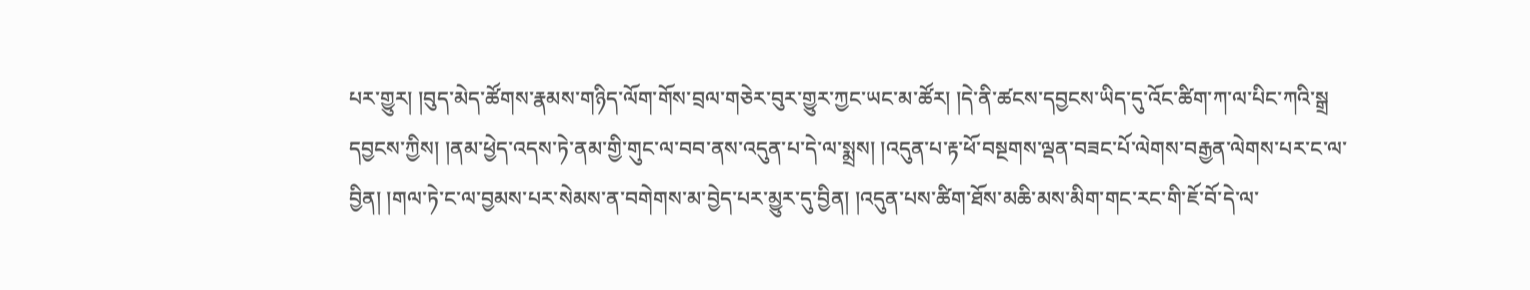པར་གྱུར། །བུད་མེད་ཚོགས་རྣམས་གཉིད་ལོག་གོས་བྲལ་གཅེར་བུར་གྱུར་ཀྱང་ཡང་མ་ཚོར། །དེ་ནི་ཚངས་དབྱངས་ཡིད་དུ་འོང་ཚིག་ཀ་ལ་པིང་ཀའི་སྒྲ
དབྱངས་ཀྱིས། །ནམ་ཕྱེད་འདས་ཏེ་ནམ་གྱི་གུང་ལ་བབ་ནས་འདུན་པ་དེ་ལ་སྨྲས། །འདུན་པ་རྟ་ཕོ་བསྔགས་ལྡན་བཟང་པོ་ལེགས་བརྒྱན་ལེགས་པར་ང་ལ་བྱིན། །གལ་ཏེ་ང་ལ་བྱམས་པར་སེམས་ན་བགེགས་མ་བྱེད་པར་མྱུར་དུ་བྱིན། །འདུན་པས་ཚིག་ཐོས་མཆི་མས་མིག་གང་རང་གི་ཇོ་བོ་དེ་ལ་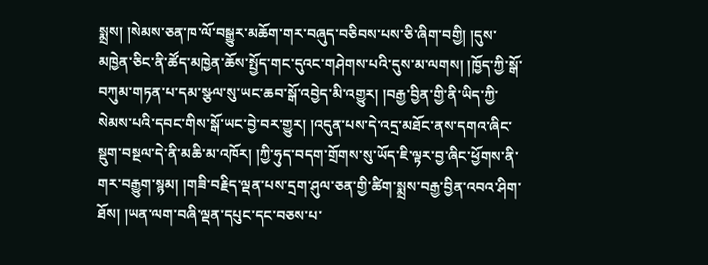སྨྲས། །སེམས་ཅན་ཁ་ལོ་བསྒྱུར་མཆོག་གར་བཞུད་བཅིབས་པས་ཅི་ཞིག་བགྱི། །དུས་མཁྱེན་ཅིང་ནི་ཚོད་མཁྱེན་ཆོས་སྤྱོད་གང་དུའང་གཤེགས་པའི་དུས་མ་ལགས། །ཁྱོད་ཀྱི་སྒོ་བཀུམ་གཏན་པ་དམ་སྩལ་སུ་ཡང་ཆབ་སྒོ་འབྱེད་མི་འགྱུར། །བརྒྱ་བྱིན་གྱི་ནི་ཡིད་ཀྱི་སེམས་པའི་དབང་གིས་སྒོ་ཡང་བྱེ་བར་གྱུར། །འདུན་པས་དེ་འདྲ་མཐོང་ནས་དགའ་ཞིང་སྡུག་བསྔལ་དེ་ནི་མཆི་མ་འཁོར། །ཀྱི་ཧུད་བདག་གྲོགས་སུ་ཡོད་ཇི་ལྟར་བྱ་ཞིང་ཕྱོགས་ནི་གར་བརྒྱུག་སྙམ། །གཟི་བརྗིད་ལྡན་པས་དྲག་ཤུལ་ཅན་གྱི་ཚིག་སྨྲས་བརྒྱ་བྱིན་འབའ་ཤིག་ཐོས། །ཡན་ལག་བཞི་ལྡན་དཔུང་དང་བཅས་པ་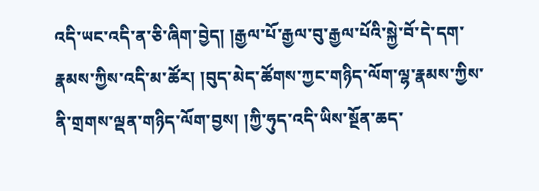འདི་ཡང་འདི་ན་ཅི་ཞིག་བྱེད། །རྒྱལ་པོ་རྒྱལ་བུ་རྒྱལ་པོའི་སྐྱེ་བོ་དེ་དག་རྣམས་ཀྱིས་འདི་མ་ཚོར། །བུད་མེད་ཚོགས་ཀྱང་གཉིད་ལོག་ལྷ་རྣམས་ཀྱིས་ནི་གྲགས་ལྡན་གཉིད་ལོག་བྱས། །ཀྱི་ཧུད་འདི་ཡིས་སྔོན་ཆད་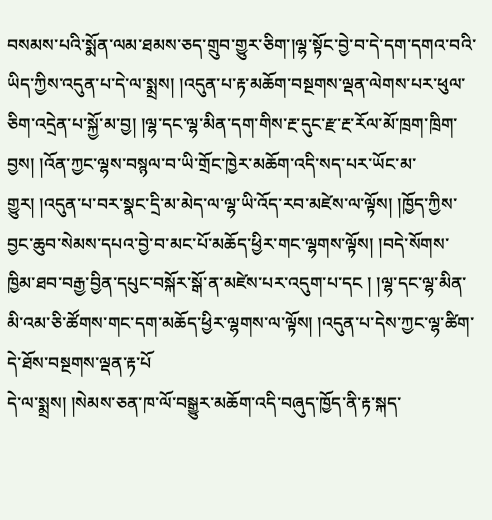བསམས་པའི་སྨོན་ལམ་ཐམས་ཅད་གྲུབ་གྱུར་ཅིག་།ལྷ་སྟོང་བྱེ་བ་དེ་དག་དགའ་བའི་ཡིད་ཀྱིས་འདུན་པ་དེ་ལ་སྨྲས། །འདུན་པ་རྟ་མཆོག་བསྔགས་ལྡན་ལེགས་པར་ཕུལ་ཅིག་འདྲེན་པ་སྐྱོ་མ་བྱ། །ལྷ་དང་ལྷ་མིན་དག་གིས་རྔ་དུང་རྫ་རྔ་རོལ་མོ་ཁྲག་ཁྲིག་བྱས། །འོན་ཀྱང་ལྷས་བསྙལ་བ་ཡི་གྲོང་ཁྱེར་མཆོག་འདི་སད་པར་ཡོང་མ་གྱུར། །འདུན་པ་བར་སྣང་དྲི་མ་མེད་ལ་ལྷ་ཡི་འོད་རབ་མཛེས་ལ་ལྟོས། །ཁྱོད་ཀྱིས་བྱང་ཆུབ་སེམས་དཔའ་བྱེ་བ་མང་པོ་མཆོད་ཕྱིར་གང་ལྷགས་ལྟོས། །བདེ་སོགས་ཁྱིམ་ཐབ་བརྒྱ་བྱིན་དཔུང་བསྐོར་སྒོ་ན་མཛེས་པར་འདུག་པ་དང ། །ལྷ་དང་ལྷ་མིན་མི་འམ་ཅི་ཚོགས་གང་དག་མཆོད་ཕྱིར་ལྷགས་ལ་ལྟོས། །འདུན་པ་དེས་ཀྱང་ལྷ་ཚིག་དེ་ཐོས་བསྔགས་ལྡན་རྟ་པོ
དེ་ལ་སྨྲས། །སེམས་ཅན་ཁ་ལོ་བསྒྱུར་མཆོག་འདི་བཞུད་ཁྱོད་ནི་རྟ་སྐད་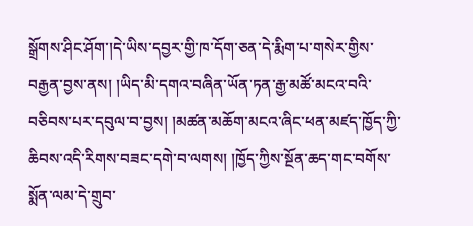སྒྲོགས་ཤིང་ཤོག་།དེ་ཡིས་དབྱར་གྱི་ཁ་དོག་ཅན་དེ་རྨིག་པ་གསེར་གྱིས་བརྒྱན་བྱས་ནས། །ཡིད་མི་དགའ་བཞིན་ཡོན་ཏན་རྒྱ་མཚོ་མངའ་བའི་བཅིབས་པར་དབུལ་བ་བྱས། །མཚན་མཆོག་མངའ་ཞིང་ཕན་མཛད་ཁྱོད་ཀྱི་ཆིབས་འདི་རིགས་བཟང་དགེ་བ་ལགས། །ཁྱོད་ཀྱིས་སྔོན་ཆད་གང་བགོས་སྨོན་ལམ་དེ་གྲུབ་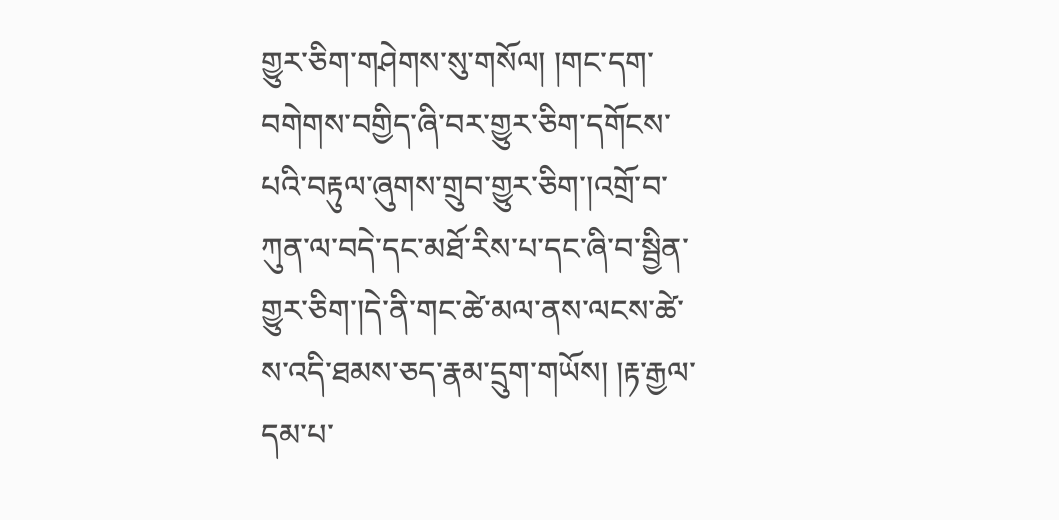གྱུར་ཅིག་གཤེགས་སུ་གསོལ། །གང་དག་བགེགས་བགྱིད་ཞི་བར་གྱུར་ཅིག་དགོངས་པའི་བརྟུལ་ཞུགས་གྲུབ་གྱུར་ཅིག་།འགྲོ་བ་ཀུན་ལ་བདེ་དང་མཐོ་རིས་པ་དང་ཞི་བ་སྦྱིན་གྱུར་ཅིག་།དེ་ནི་གང་ཚེ་མལ་ནས་ལངས་ཚེ་ས་འདི་ཐམས་ཅད་རྣམ་དྲུག་གཡོས། །རྟ་རྒྱལ་དམ་པ་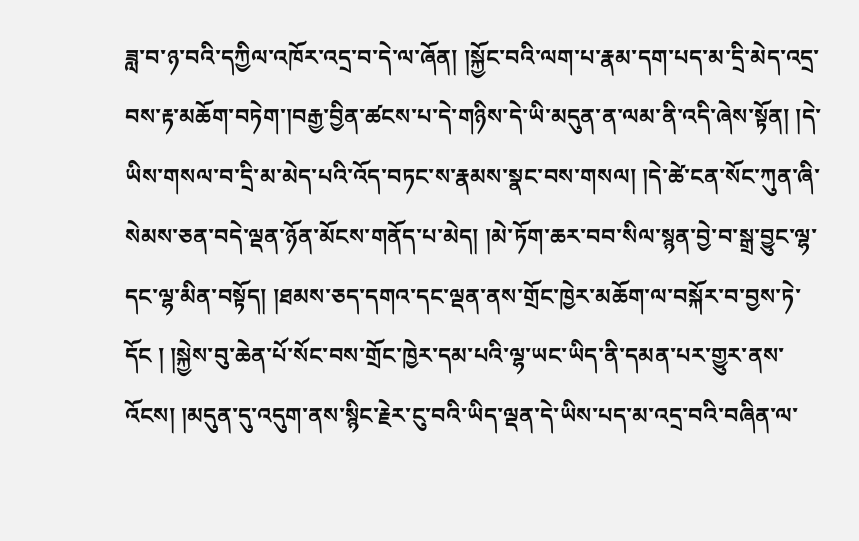ཟླ་བ་ཉ་བའི་དཀྱིལ་འཁོར་འདྲ་བ་དེ་ལ་ཞོན། །སྐྱོང་བའི་ལག་པ་རྣམ་དག་པད་མ་དྲི་མེད་འདྲ་བས་རྟ་མཆོག་བཏེག་།བརྒྱ་བྱིན་ཚངས་པ་དེ་གཉིས་དེ་ཡི་མདུན་ན་ལམ་ནི་འདི་ཞེས་སྟོན། །དེ་ཡིས་གསལ་བ་དྲི་མ་མེད་པའི་འོད་བཏང་ས་རྣམས་སྣང་བས་གསལ། །དེ་ཚེ་ངན་སོང་ཀུན་ཞི་སེམས་ཅན་བདེ་ལྡན་ཉོན་མོངས་གནོད་པ་མེད། །མེ་ཏོག་ཆར་བབ་སིལ་སྙན་བྱེ་བ་སྒྲ་བྱུང་ལྷ་དང་ལྷ་མིན་བསྟོད། །ཐམས་ཅད་དགའ་དང་ལྡན་ནས་གྲོང་ཁྱེར་མཆོག་ལ་བསྐོར་བ་བྱས་ཏེ་དོང ། །སྐྱེས་བུ་ཆེན་པོ་སོང་བས་གྲོང་ཁྱེར་དམ་པའི་ལྷ་ཡང་ཡིད་ནི་དམན་པར་གྱུར་ནས་འོངས། །མདུན་དུ་འདུག་ནས་སྙིང་རྗེར་ངུ་བའི་ཡིད་ལྡན་དེ་ཡིས་པད་མ་འདྲ་བའི་བཞིན་ལ་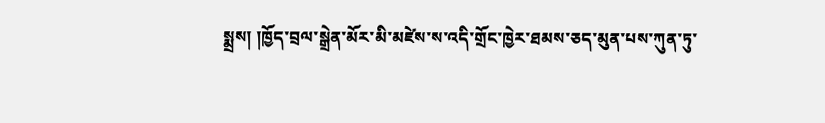སྨྲས། །ཁྱོད་བྲལ་སྒྲེན་མོར་མི་མཛེས་ས་འདི་གྲོང་ཁྱེར་ཐམས་ཅད་མུན་པས་ཀུན་ཏུ་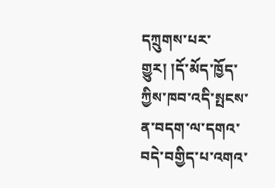དཀྲུགས་པར་གྱུར། །དོ་མོད་ཁྱོད་ཀྱིས་ཁབ་འདི་སྤངས་ན་བདག་ལ་དགའ་བདེ་བགྱིད་པ་འགའ་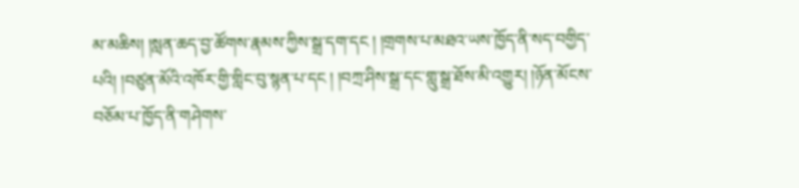མ་མཆིས། །སླན་ཆད་བྱ་ཚོགས་རྣམས་ཀྱིས་སྒྲ་དག་དང ། །གྲགས་པ་མཐའ་ཡས་ཁྱོད་ནི་སད་བགྱིད་པའི། །བཙུན་མོའི་འཁོར་གྱི་གླིང་བུ་སྙན་པ་དང ། །བཀྲ་ཤིས་སྒྲ་དང་གླུ་སྒྲ་ཐོས་མི་འགྱུར། །ཉོན་མོངས་བཅོམ་པ་ཁྱོད་ནི་གཤེགས་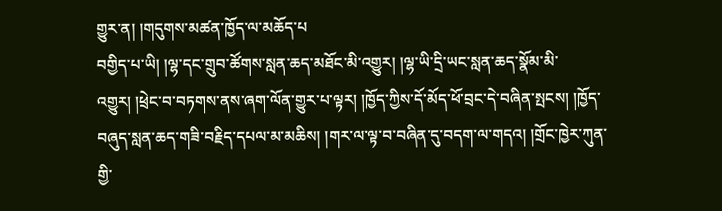གྱུར་ན། །གདུགས་མཚན་ཁྱོད་ལ་མཆོད་པ
བགྱིད་པ་ཡི། །ལྷ་དང་གྲུབ་ཚོགས་སླན་ཆད་མཐོང་མི་འགྱུར། །ལྷ་ཡི་དྲི་ཡང་སླན་ཆད་སྣོམ་མི་འགྱུར། །ཕྲེང་བ་བཏགས་ནས་ཞག་ལོན་གྱུར་པ་ལྟར། །ཁྱོད་ཀྱིས་དོ་མོད་ཕོ་བྲང་དེ་བཞིན་སྤངས། །ཁྱོད་བཞུད་སླན་ཆད་གཟི་བརྗིད་དཔལ་མ་མཆིས། །གར་ལ་ལྟ་བ་བཞིན་དུ་བདག་ལ་གདའ། །གྲོང་ཁྱེར་ཀུན་གྱི་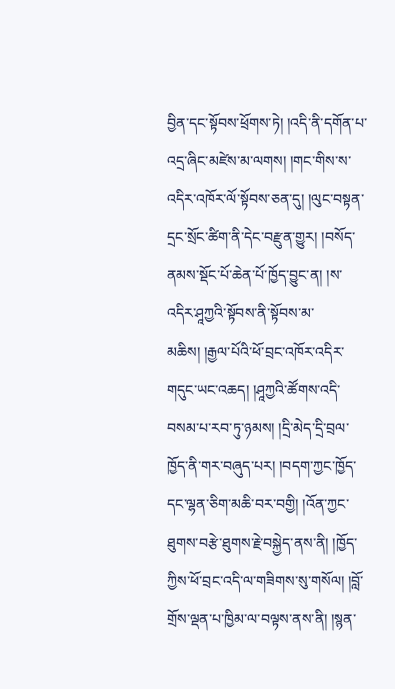བྱིན་དང་སྟོབས་ཕྲོགས་ཏེ། །འདི་ནི་དགོན་པ་འདྲ་ཞིང་མཛེས་མ་ལགས། །གང་གིས་ས་འདིར་འཁོར་ལོ་སྟོབས་ཅན་དུ། །ལུང་བསྟན་དྲང་སྲོང་ཚིག་ནི་དེང་བརྫུན་གྱུར། །བསོད་ནམས་སྡོང་པོ་ཆེན་པོ་ཁྱོད་བྱུང་ན། །ས་འདིར་ཤཱཀྱའི་སྟོབས་ནི་སྟོབས་མ་མཆིས། །རྒྱལ་པོའི་ཕོ་བྲང་འཁོར་འདིར་གདུང་ཡང་འཆད། །ཤཱཀྱའི་ཚོགས་འདི་བསམ་པ་རབ་ཏུ་ཉམས། །དྲི་མེད་དྲི་བྲལ་ཁྱོད་ནི་གར་བཞུད་པར། །བདག་ཀྱང་ཁྱོད་དང་ལྷན་ཅིག་མཆི་བར་བགྱི། །འོན་ཀྱང་ཐུགས་བརྩེ་ཐུགས་རྗེ་བསྐྱེད་ནས་ནི། །ཁྱོད་ཀྱིས་ཕོ་བྲང་འདི་ལ་གཟིགས་སུ་གསོལ། །བློ་གྲོས་ལྡན་པ་ཁྱིམ་ལ་བལྟས་ནས་ནི། །སྙན་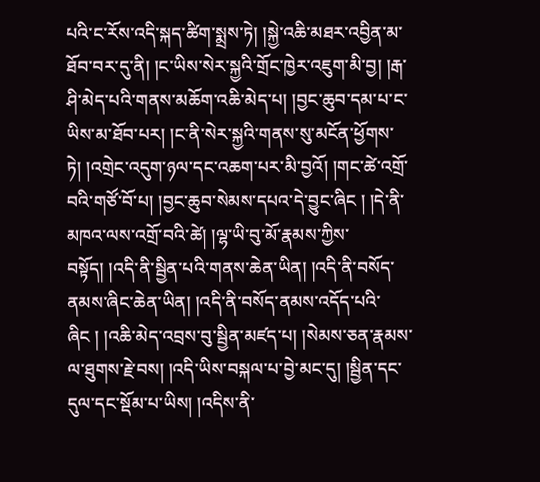པའི་ང་རོས་འདི་སྐད་ཚིག་སྨྲས་ཏེ། །སྐྱེ་འཆི་མཐར་འབྱིན་མ་ཐོབ་བར་དུ་ནི། །ང་ཡིས་སེར་སྐྱའི་གྲོང་ཁྱེར་འཇུག་མི་བྱ། །རྒ་ཤི་མེད་པའི་གནས་མཆོག་འཆི་མེད་པ། །བྱང་ཆུབ་དམ་པ་ང་ཡིས་མ་ཐོབ་པར། །ང་ནི་སེར་སྐྱའི་གནས་སུ་མངོན་ཕྱོགས་ཏེ། །འགྲེང་འདུག་ཉལ་དང་འཆག་པར་མི་བྱའོ། །གང་ཚེ་འགྲོ་བའི་གཙོ་བོ་པ། །བྱང་ཆུབ་སེམས་དཔའ་དེ་བྱུང་ཞིང ། །དེ་ནི་མཁའ་ལས་འགྲོ་བའི་ཚེ། །ལྷ་ཡི་བུ་མོ་རྣམས་ཀྱིས་བསྟོད། །འདི་ནི་སྦྱིན་པའི་གནས་ཆེན་ཡིན། །འདི་ནི་བསོད་ནམས་ཞིང་ཆེན་ཡིན། །འདི་ནི་བསོད་ནམས་འདོད་པའི་ཞིང ། །འཆི་མེད་འབྲས་བུ་སྦྱིན་མཛད་པ། །སེམས་ཅན་རྣམས་ལ་ཐུགས་རྗེ་བས། །འདི་ཡིས་བསྐལ་པ་བྱེ་མང་དུ། །སྦྱིན་དང་དུལ་དང་སྡོམ་པ་ཡིས། །འདིས་ནི་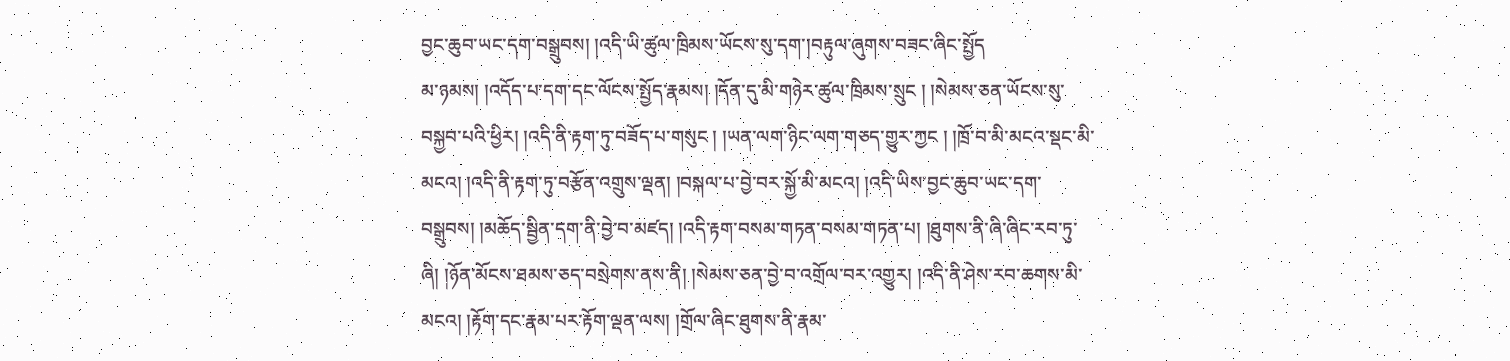བྱང་ཆུབ་ཡང་དག་བསྒྲུབས། །འདི་ཡི་ཚུལ་ཁྲིམས་ཡོངས་སུ་དག་།བརྟུལ་ཞུགས་བཟང་ཞིང་སྤྱོད
མ་ཉམས། །འདོད་པ་དག་དང་ལོངས་སྤྱོད་རྣམས། །དོན་དུ་མི་གཉེར་ཚུལ་ཁྲིམས་སྲུང ། །སེམས་ཅན་ཡོངས་སུ་བསྐྱབ་པའི་ཕྱིར། །འདི་ནི་རྟག་ཏུ་བཟོད་པ་གསུང ། །ཡན་ལག་ཉིང་ལག་གཅད་གྱུར་ཀྱང ། །ཁྲོ་བ་མི་མངའ་སྡང་མི་མངའ། །འདི་ནི་རྟག་ཏུ་བརྩོན་འགྲུས་ལྡན། །བསྐལ་པ་བྱེ་བར་སྐྱོ་མི་མངའ། །འདི་ཡིས་བྱང་ཆུབ་ཡང་དག་བསྒྲུབས། །མཆོད་སྦྱིན་དག་ནི་བྱེ་བ་མཛད། །འདི་རྟག་བསམ་གཏན་བསམ་གཏན་པ། །ཐུགས་ནི་ཞི་ཞིང་རབ་ཏུ་ཞི། །ཉོན་མོངས་ཐམས་ཅད་བསྲེགས་ནས་ནི། །སེམས་ཅན་བྱེ་བ་འགྲོལ་བར་འགྱུར། །འདི་ནི་ཤེས་རབ་ཆགས་མི་མངའ། །རྟོག་དང་རྣམ་པར་རྟོག་ལྡན་ལས། །གྲོལ་ཞིང་ཐུགས་ནི་རྣམ་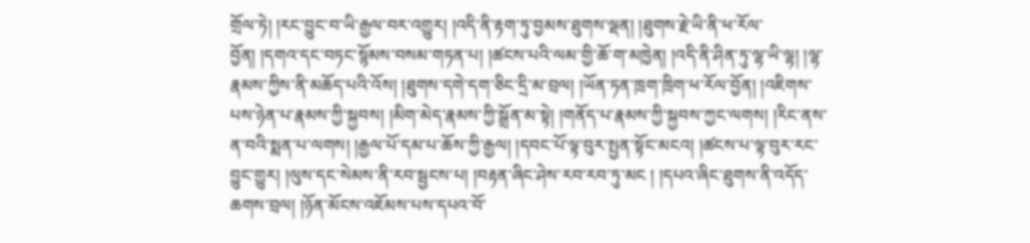གྲོལ་ཏེ། །རང་བྱུང་བ་ཡི་རྒྱལ་བར་འགྱུར། །འདི་ནི་རྟག་ཏུ་བྱམས་ཐུགས་ལྡན། །ཐུགས་རྗེ་ཡི་ནི་ཕ་རོལ་བྱོན། །དགའ་དང་བཏང་སྙོམས་བསམ་གཏན་པ། །ཚངས་པའི་ལམ་གྱི་ཆོ་ག་མཁྱེན། །འདི་ནི་ཤིན་ཏུ་ལྷ་ཡི་ལྷ། །ལྷ་རྣམས་ཀྱིས་ནི་མཆོད་པའི་འོས། །ཐུགས་དགེ་དག་ཅིང་དྲི་མ་བྲལ། །ཡོན་ཏན་ཁྲག་ཁྲིག་ཕ་རོལ་བྱོན། །འཇིགས་པས་ཉེན་པ་རྣམས་ཀྱི་སྐྱབས། །མིག་མེད་རྣམས་ཀྱི་སྒྲོན་མ་སྟེ། །གནོད་པ་རྣམས་ཀྱི་སྐྱབས་ཀྱང་ལགས། །རིང་ནས་ན་བའི་སྨན་པ་ལགས། །རྒྱལ་པོ་དམ་པ་ཆོས་ཀྱི་རྒྱལ། །དབང་པོ་ལྟ་བུར་སྤྱན་སྟོང་མངའ། །ཚངས་པ་ལྟ་བུར་རང་བྱུང་གྱུར། །ལུས་དང་སེམས་ནི་རབ་སྦྱངས་པ། །བརྟན་ཞིང་ཤེས་རབ་རབ་ཏུ་མང ། །དཔའ་ཞིང་ཐུགས་ནི་འདོད་ཆགས་བྲལ། །ཉོན་མོངས་འཇོམས་པས་དཔའ་བོ་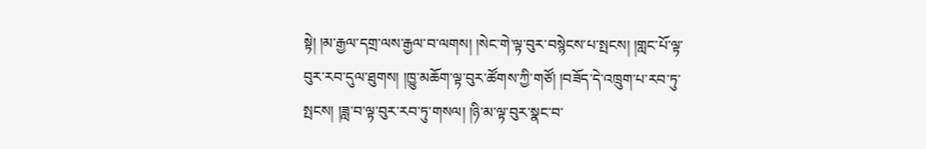སྟེ། །མ་རྒྱལ་དགྲ་ལས་རྒྱལ་བ་ལགས། །སེང་གེ་ལྟ་བུར་བསྙེངས་པ་སྤངས། །གླང་པོ་ལྟ་བུར་རབ་དུལ་ཐུགས། །ཁྱུ་མཆོག་ལྟ་བུར་ཚོགས་ཀྱི་གཙོ། །བཟོད་དེ་འཁྲུག་པ་རབ་ཏུ་སྤངས། །ཟླ་བ་ལྟ་བུར་རབ་ཏུ་གསལ། །ཉི་མ་ལྟ་བུར་སྣང་བ་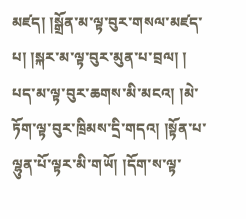མཛད། །སྒྲོན་མ་ལྟ་བུར་གསལ་མཛད་པ། །སྐར་མ་ལྟ་བུར་མུན་པ་བྲལ། །
པད་མ་ལྟ་བུར་ཆགས་མི་མངའ། །མེ་ཏོག་ལྟ་བུར་ཁྲིམས་དྲི་གདའ། །སྟོན་པ་ལྷུན་པོ་ལྟར་མི་གཡོ། །དོག་ས་ལྟ་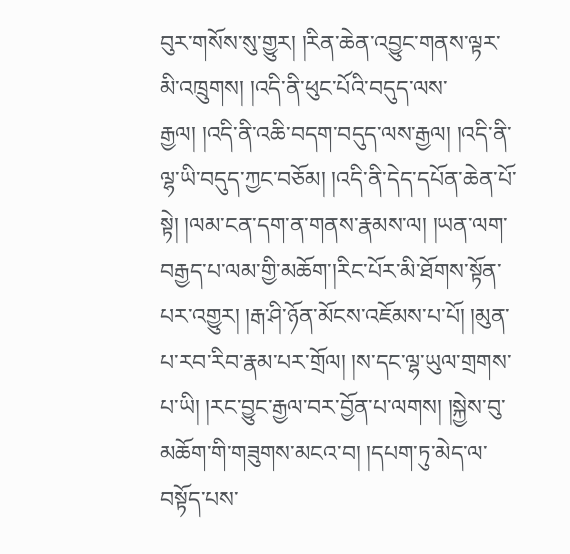བུར་གསོས་སུ་གྱུར། །རིན་ཆེན་འབྱུང་གནས་ལྟར་མི་འཁྲུགས། །འདི་ནི་ཕུང་པོའི་བདུད་ལས་རྒྱལ། །འདི་ནི་འཆི་བདག་བདུད་ལས་རྒྱལ། །འདི་ནི་ལྷ་ཡི་བདུད་ཀྱང་བཅོམ། །འདི་ནི་དེད་དཔོན་ཆེན་པོ་སྟེ། །ལམ་ངན་དག་ན་གནས་རྣམས་ལ། །ཡན་ལག་བརྒྱད་པ་ལམ་གྱི་མཆོག་།རིང་པོར་མི་ཐོགས་སྟོན་པར་འགྱུར། །རྒ་ཤི་ཉོན་མོངས་འཇོམས་པ་པོ། །མུན་པ་རབ་རིབ་རྣམ་པར་གྲོལ། །ས་དང་ལྷ་ཡུལ་གྲགས་པ་ཡི། །རང་བྱུང་རྒྱལ་བར་བྱོན་པ་ལགས། །སྐྱེས་བུ་མཆོག་གི་གཟུགས་མངའ་བ། །དཔག་ཏུ་མེད་ལ་བསྟོད་པས་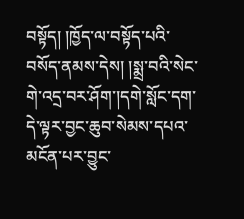བསྟོད། །ཁྱོད་ལ་བསྟོད་པའི་བསོད་ནམས་དེས། །སྨྲ་བའི་སེང་གེ་འདྲ་བར་ཤོག་།དགེ་སློང་དག་དེ་ལྟར་བྱང་ཆུབ་སེམས་དཔའ་མངོན་པར་བྱུང་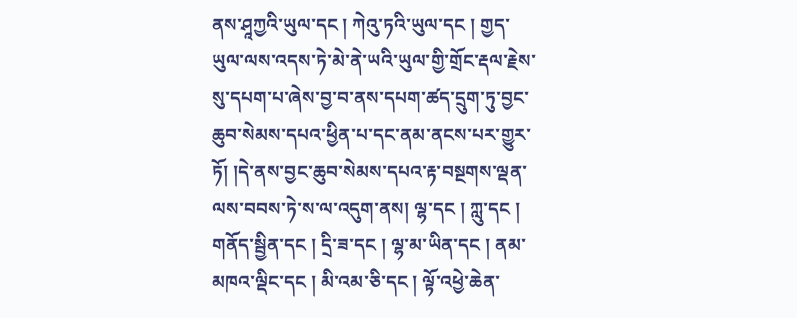ནས་ཤཱཀྱའི་ཡུལ་དང ། ཀེའུ་ཏའི་ཡུལ་དང ། གྱད་ཡུལ་ལས་འདས་ཏེ་མེ་ནེ་ཡའི་ཡུལ་གྱི་གྲོང་རྡལ་རྗེས་སུ་དཔག་པ་ཞེས་བྱ་བ་ནས་དཔག་ཚད་དྲུག་ཏུ་བྱང་ཆུབ་སེམས་དཔའ་ཕྱིན་པ་དང་ནམ་ནངས་པར་གྱུར་ཏོ། །དེ་ནས་བྱང་ཆུབ་སེམས་དཔའ་རྟ་བསྔགས་ལྡན་ལས་བབས་ཏེ་ས་ལ་འདུག་ནས། ལྷ་དང ། ཀླུ་དང ། གནོད་སྦྱིན་དང ། དྲི་ཟ་དང ། ལྷ་མ་ཡིན་དང ། ནམ་མཁའ་ལྡིང་དང ། མི་འམ་ཅི་དང ། ལྟོ་འཕྱེ་ཆེན་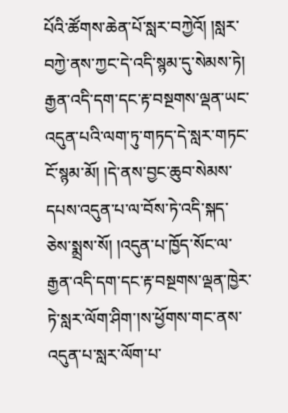པོའི་ཚོགས་ཆེན་པོ་སླར་བཀྱེའོ། །སླར་བཀྱེ་ནས་ཀྱང་དེ་འདི་སྙམ་དུ་སེམས་ཏེ། རྒྱན་འདི་དག་དང་རྟ་བསྔགས་ལྡན་ཡང་འདུན་པའི་ལག་ཏུ་གཏད་དེ་སླར་གཏང་ངོ་སྙམ་མོ། །དེ་ནས་བྱང་ཆུབ་སེམས་དཔས་འདུན་པ་ལ་བོས་ཏེ་འདི་སྐད་ཅེས་སྨྲས་སོ། །འདུན་པ་ཁྱོད་སོང་ལ་རྒྱན་འདི་དག་དང་རྟ་བསྔགས་ལྡན་ཁྱེར་ཏེ་སླར་ལོག་ཤིག་།ས་ཕྱོགས་གང་ནས་འདུན་པ་སླར་ལོག་པ་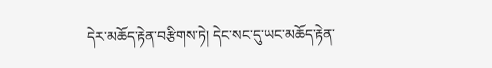དེར་མཆོད་རྟེན་བརྩིགས་ཏེ། དེང་སང་དུ་ཡང་མཆོད་རྟེན་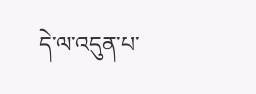དེ་ལ་འདུན་པ་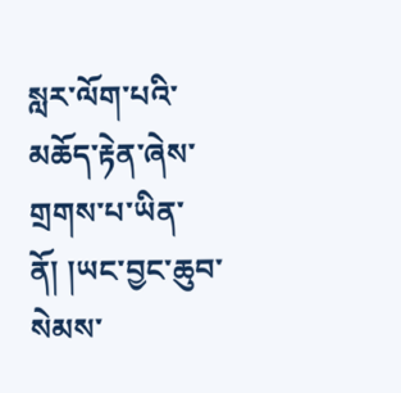སླར་ལོག་པའི་མཆོད་རྟེན་ཞེས་གྲགས་པ་ཡིན་ནོ། །ཡང་བྱང་ཆུབ་སེམས་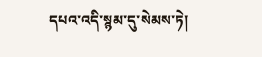དཔའ་འདི་སྙམ་དུ་སེམས་ཏེ།